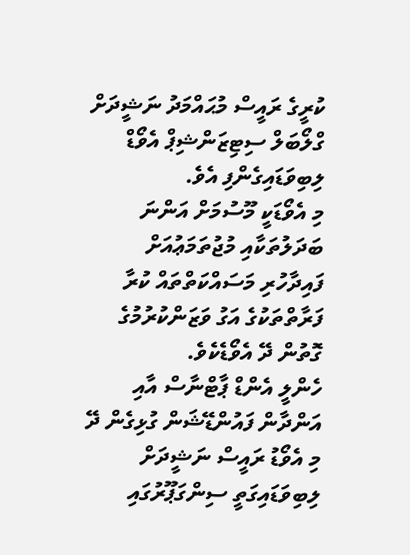ކުރީގެ ރައީސް މުޙައްމަދު ނަޝީދަށް ގްލޯބަލް ސިޓިޒަންޝިޕް އެވޯޑް ލިބިވަޑައިގެންފި އެވެ.
މި އެވޯޑަކީ މޫސުމަށް އަންނަ ބަދަލުތަކާއި މުޖުތަމަޢުއަށް ފައިދާހުރި މަސައްކަތްތައް ކުރާ ފަރާތްތަކުގެ އަގު ވަޒަންކުރުމުގެ ގޮތުން ދޭ އެވޯޑެކެވެ.
ހެންލީ އެންޑް ޕާޓްނާސް އާއި އަންދާން ފައުންޑޭޝަން ގުޅިގެން ދޭ މި އެވޯޑު ރައީސް ނަޝީދަށް ލިބިވަޑައިގަތީ ސިންގަޕޫރުގައި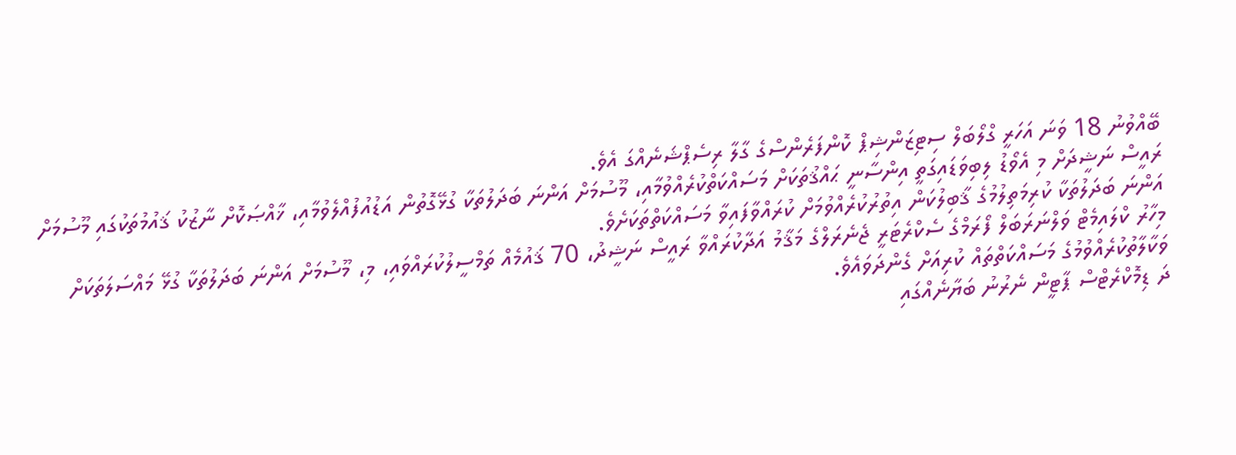ބޭއްވުނު 18 ވަނަ އަހަރީ ގްލޯބަލް ސިޓިޒަންޝިޕް ކޮންފަރެންސްގެ ގާލާ ރިސެޕްޝަނެއްގަ އެވެ.
ރައީސް ނަޝީދަށް މި އެވޯޑު ލިބިވަޑައިގަތީ އިންސާނީ ޙައްޤުތަކަށް މަސައްކަތްކުރެއްވުމާއި، މޫސުމަށް އަންނަ ބަދަލުތަކާ ގުޅޭގޮތުން އަޑުއުފުއްލެވުމާއި، ޚާއްޞަކޮށް ނާޒުކު ޤައުމުތަކުގައި މޫސުމަށް އަންނަ ބަދަލުތަކާ ކުރިމަތިލުމުގެ ޤާބިލުކަން އިތުރުކުރެއްވުމަށް ކުރައްވާފައިވާ މަސައްކަތްތަކަށެވެ.
މިހާރު ކްލައިމެޓް ވަލްނަރަބަލް ފޯރަމްގެ ސެކްރެޓަރީ ޖެނެރަލްގެ މަޤާމު އަދާކުރައްވާ ރައީސް ނަޝީދު، 70 ޤައުމެއް ތަމްސީލުކުރައްވައި، މި، މޫސުމަށް އަންނަ ބަދަލުތަކާ ގުޅޭ މައްސަލަތަކަށް ވަކާލާތުކުރެއްވުމުގެ މަސައްކަތްތައް ކުރިއަށް ގެންދަވައެވެ.
ދަ ޑިމޮކްރެޓްސް ޕާޓީން ނެރުނު ބަޔާނެއްގައި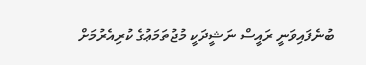ބުނެފައިވަނީ ރައީސް ނަޝީދަކީ މުޖުތަމަޢުގެ ކުރިއެރުމަށް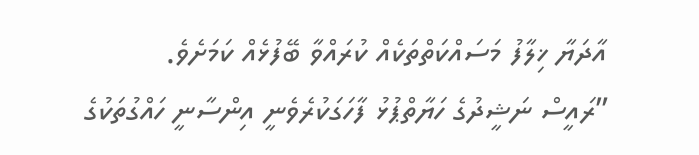އާދަޔާ ޚިލާފު މަސައްކަތްތަކެއް ކުރައްވާ ބޭފުޅެއް ކަމަށެވެ.
”ރައީސް ނަޝީދުގެ ހަޔާތްޕުޅު ފާހަގަކުރެވެނީ އިންސާނީ ހައްގުތަކުގެ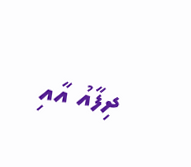ދިފާއު އާއި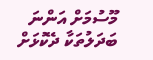މޫސުމަށް އަންނަ ބަދަލުތަކާ ދެކޮޅަށް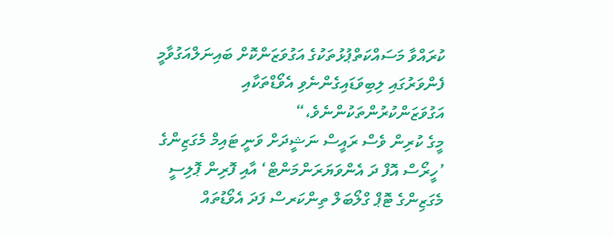ކުރައްވާ މަސައްކަތްޕުޅުތަކުގެ އަގުވަޒަންކޮށް ބައިނަލްއަގުވާމީ ފެންވަރުގައި ލިބިވަޑައިގެންނެވި އެވޯޑްތަކާއި އަގުވަޒަންކުރުންތަކުންނެވެ،“
މީގެ ކުރިން ވެސް ރައީސް ނަޝީދަށް ވަނީ ޓައިމް މެގަޒިންގެ ’ހީރޯސް އޮފް ދަ އެންވަޔަރަންމަންޓް‘ އާއި ފޮރިން ޕޮލިސީ މެގަޒިންގެ ޓޮޕް ގްލޯބަލް ތިންކަރސް ފަދަ އެވޯޑުތައް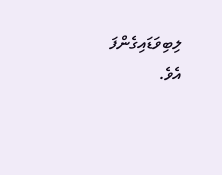ލިބިވަޑައިގެންފަ އެވެ.